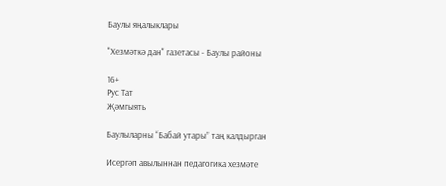Баулы яңалыклары

"Хезмәткә дан" газетасы - Баулы районы

16+
Рус Тат
Җәмгыять

Баулыларны “Бабай утары” таң калдырган

Исергәп авылыннан педагогика хезмәте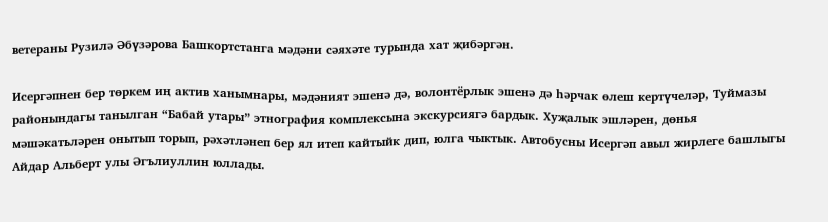ветераны Рузилә Әбүзәрова Башкортстанга мәдәни сәяхәте турында хат җибәргән.

Исергәпнен бер төркем иң актив ханымнары, мәдәният эшенә дә, волонтёрлык эшенә дә һәрчак өлеш кертүчеләр, Туймазы районындагы танылган “Бабай утары” этнография комплексына экскурсиягә бардык. Хуҗалык эшләрен, дөнья мәшәкатьләрен онытып торып, рәхәтләнеп бер ял итеп кайтыйк дип, юлга чыктык. Автобусны Исергәп авыл жирлеге башлыгы Айдар Альберт улы Әгълиуллин юллады.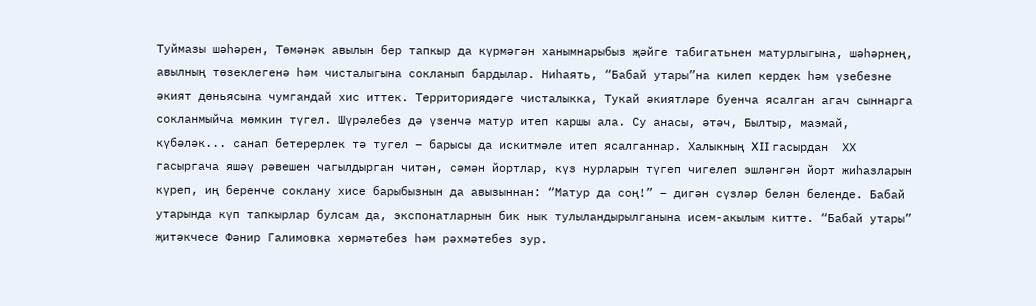Туймазы шәһәрен, Төмәнәк авылын бер тапкыр да күрмәгән ханымнарыбыз җәйге табигатьнен матурлыгына, шәһәрнең, авылның төзеклегенә һәм чисталыгына сокланып бардылар. Ниһаять, “Бабай утары”на килеп кердек һәм үзебезне әкият дөньясына чумгандай хис иттек. Территориядәге чисталыкка, Тукай әкиятләре буенча ясалган агач сыннарга сокланмыйча мөмкин түгел. Шүрәлебез дә үзенчә матур итеп каршы ала. Су анасы, әтәч, Былтыр, маэмай, күбәләк... санап бетерерлек тә тугел – барысы да искитмәле итеп ясалганнар. Халыкның XII гасырдан  ХХ гасыргача яшәү рәвешен чагылдырган читән, сәмән йортлар, күз нурларын түгеп чигелеп эшләнгән йорт жиһазларын күреп, иң беренче соклану хисе барыбызнын да авызыннан: “Матур да соң!” – дигән сүзләр белән беленде. Бабай утарында күп тапкырлар булсам да, экспонатларнын бик нык тулыландырылганына исем-акылым китте. “Бабай утары” җитәкчесе Фәнир Галимовка хөрмәтебез һәм рәхмәтебез зур.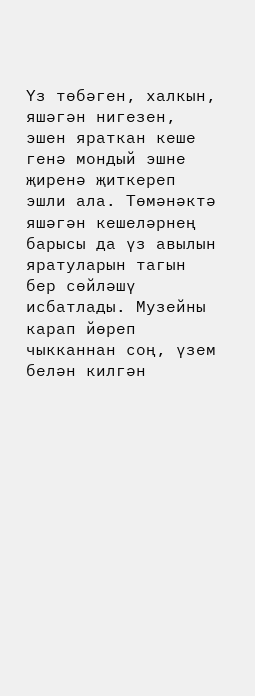Үз төбәген, халкын, яшәгән нигезен, эшен яраткан кеше генә мондый эшне җиренә җиткереп эшли ала. Төмәнәктә яшәгән кешеләрнең барысы да үз авылын яратуларын тагын бер сөйләшү исбатлады. Музейны карап йөреп чыкканнан соң, үзем белән килгән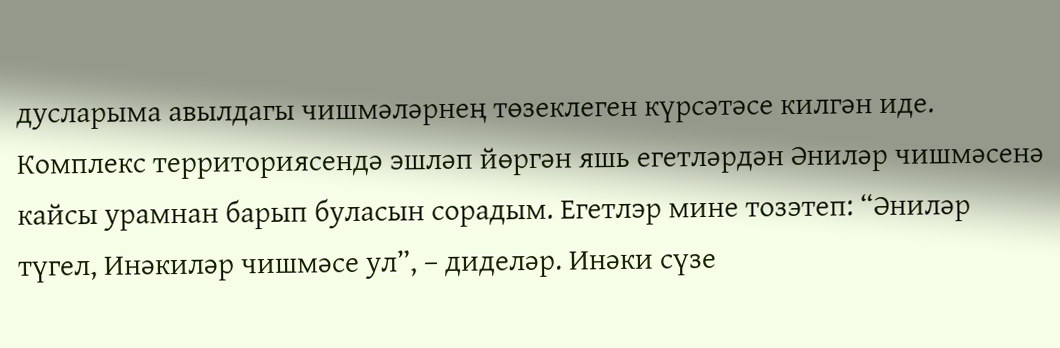дусларыма авылдагы чишмәләрнең төзеклеген күрсәтәсе килгән иде. Комплекс территориясендә эшләп йөргән яшь егетләрдән Әниләр чишмәсенә кайсы урамнан барып буласын сорадым. Егетлэр мине тозэтеп: “Әниләр түгел, Инәкиләр чишмәсе ул”, – диделәр. Инәки сүзе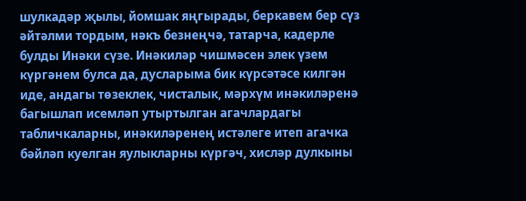шулкадәр җылы, йомшак яңгырады, беркавем бер сүз әйтәлми тордым, нәкъ безнеңчә, татарча, кадерле булды Инәки сүзе. Инәкиләр чишмәсен элек үзем күргәнем булса да, дусларыма бик күрсәтәсе килгән иде, андагы төзеклек, чисталык, мәрхүм инәкиләренә багышлап исемләп утыртылган агачлардагы табличкаларны, инәкиләренең истәлеге итеп агачка бәйләп куелган яулыкларны күргәч, хисләр дулкыны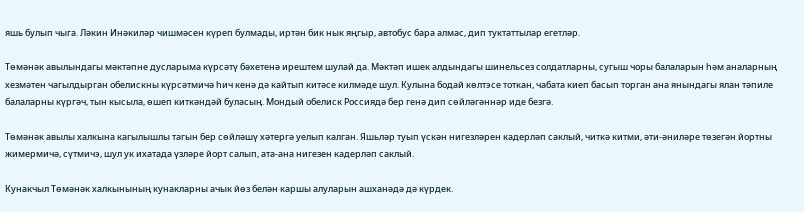яшь булып чыга. Ләкин Инәкиләр чишмәсен күреп булмады, иртән бик нык яңгыр, автобус бара алмас, дип туктаттылар егетләр.

Төмәнәк авылындагы мәктәпне дусларыма күрсәтү бәхетенә ирештем шулай да. Мәктәп ишек алдындагы шинельсез солдатларны, сугыш чоры балаларын һәм аналарның хезмәтен чагылдырган обелискны күрсәтмичә һич кенә дә кайтып китәсе килмәде шул. Кулына бодай көлтэсе тоткан, чабата киеп басып торган ана янындагы ялан тәпиле балаларны күргәч, тын кысыла, өшеп киткәндәй буласың. Мондый обелиск Россиядә бер генә дип сөйләгәннәр иде безгә.

Төмәнәк авылы халкына кагылышлы тагын бер сөйләшү хәтергә уелып калган. Яшьләр туып үскән нигезләрен кадерләп саклый, читкә китми, әти-әниләре төзегән йортны жимермичә, сүтмичэ, шул ук ихатада үзләре йорт салып, ата-ана нигезен кадерләп саклый.

Кунакчыл Төмәнәк халкынының кунакларны ачык йөз белән каршы алуларын ашханәдә дә күрдек.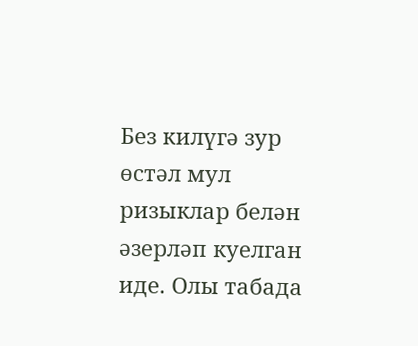Без килүгә зур өстәл мул ризыклар белән әзерләп куелган иде. Олы табада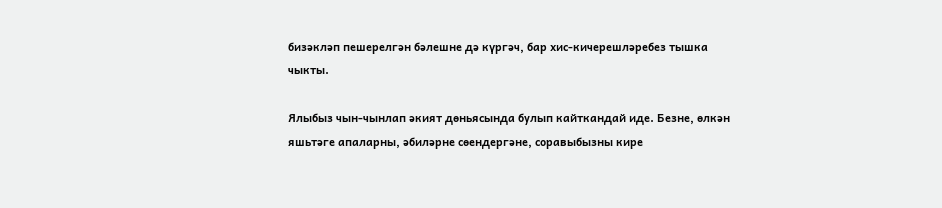бизәкләп пешерелгән бәлешне дә күргәч, бар хис-кичерешләребез тышка чыкты.

Ялыбыз чын-чынлап әкият дөньясында булып кайткандай иде. Безне, өлкән яшьтәге апаларны, әбиләрне сөендергәне, соравыбызны кире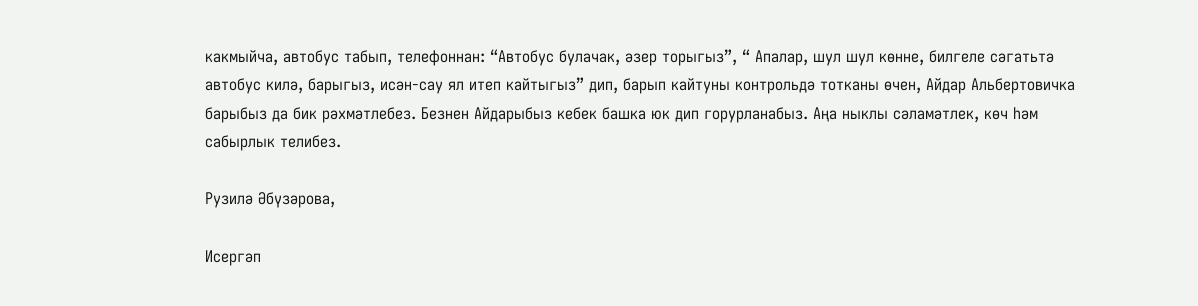какмыйча, автобус табып, телефоннан: “Автобус булачак, әзер торыгыз”, “ Апалар, шул шул көнне, билгеле сәгатьтә автобус килә, барыгыз, исән-сау ял итеп кайтыгыз” дип, барып кайтуны контрольдә тотканы өчен, Айдар Альбертовичка барыбыз да бик рәхмәтлебез. Безнен Айдарыбыз кебек башка юк дип горурланабыз. Аңа ныклы сәламәтлек, көч һәм сабырлык телибез.

Рузилә Әбүзәрова,

Исергәп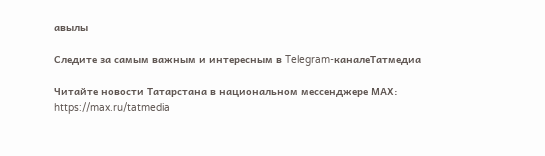авылы

Следите за самым важным и интересным в Telegram-каналеТатмедиа

Читайте новости Татарстана в национальном мессенджере MАХ: https://max.ru/tatmedia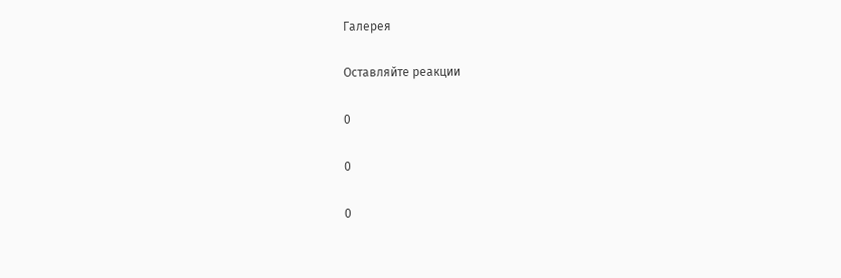Галерея

Оставляйте реакции

0

0

0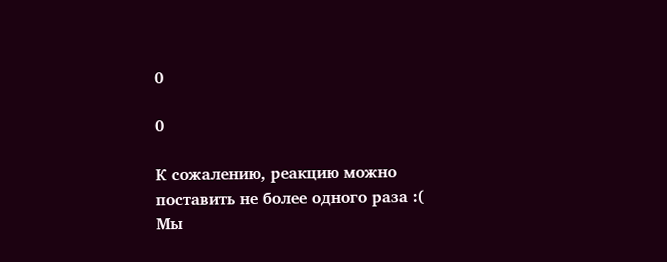0

0

К сожалению, реакцию можно поставить не более одного раза :(
Мы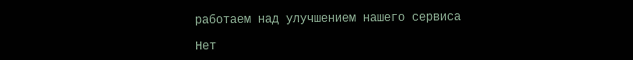работаем над улучшением нашего сервиса

Нет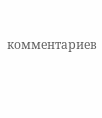комментариев